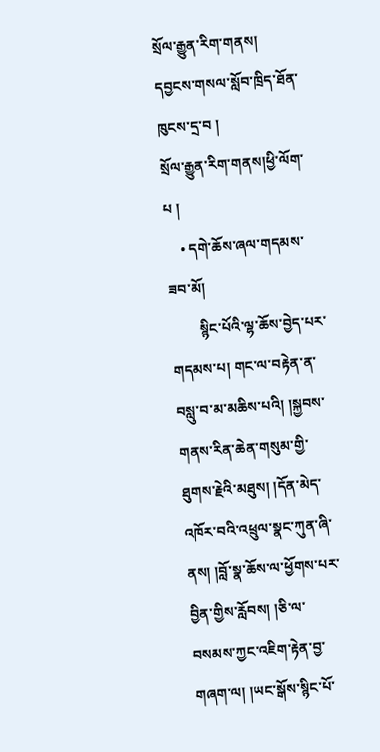སྲོལ་རྒྱུན་རིག་གནས།
དབྱངས་གསལ་སློབ་ཁྲིད་ཐོན་ཁུངས་དྲ་བ །
སྲོལ་རྒྱུན་རིག་གནས།ཕྱི་ལོག་པ །
    • དགེ་ཆོས་ཞལ་གདམས་ཟབ་མོ།
        སྙིང་པོའི་ལྷ་ཆོས་བྱེད་པར་གདམས་པ། གང་ལ་བརྟེན་ན་བསླུ་བ་མ་མཆིས་པའི། །སྐྱབས་གནས་རིན་ཆེན་གསུམ་གྱི་ཐུགས་རྗེའི་མཐུས། །དོན་མེད་འཁོར་བའི་འཕྲུལ་སྣང་ཀུན་ཞི་ནས། །བློ་སྣ་ཆོས་ལ་ཕྱོགས་པར་བྱིན་གྱིས་རློབས། །ཅི་ལ་བསམས་ཀྱང་འཇིག་རྟེན་བྱ་གཞག་ལ། །ཡང་སྒོས་སྙིང་པོ་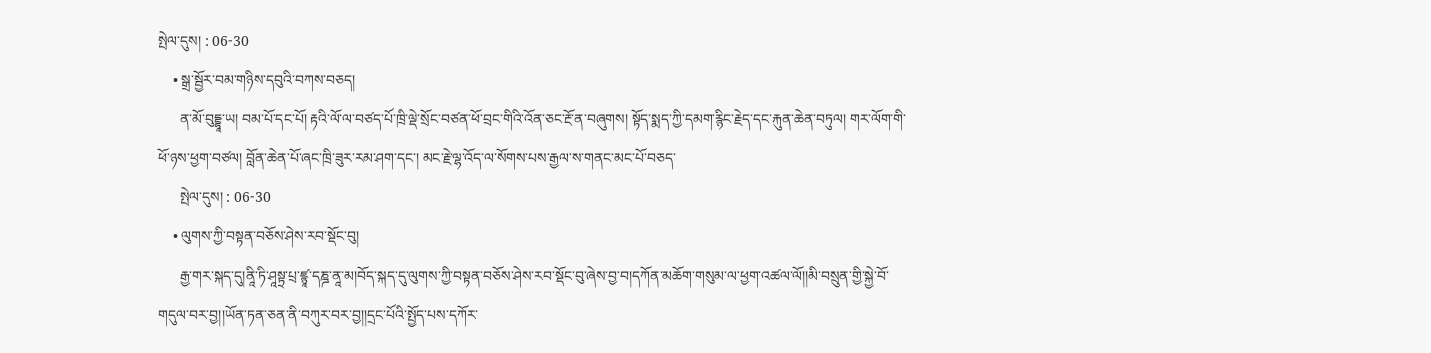སྤེལ་དུས། : 06-30
    • སྒྲ་སྦྱོར་བམ་གཉིས་དབུའི་བཀས་བཅད།
      ན་མོ་བུདྡྷཱ་ཡ། བམ་པོ་དང་པོ། རྟའི་ལོ་ལ་བཙད་པོ་ཁྲི་ལྡེ་སྲོང་བཙན་ཕོ་བྲང་གིའི་འོན་ཅང་རྔོ་ན་བཞུགས། སྟོད་སྨད་ཀྱི་དམག་རྙིང་རྗེད་དང་རྐུན་ཆེན་བཏུལ། གར་ལོག་གི་ཕོ་ཉས་ཕྱག་བཙལ། བློན་ཆེན་པོ་ཞང་ཁྲི་ཟུར་རམ་ཤག་དང་། མང་རྗེ་ལྷ་འོད་ལ་སོགས་པས་རྒྱལ་ས་གནང་མང་པོ་བཅད་
      སྤེལ་དུས། : 06-30
    • ལུགས་ཀྱི་བསྟན་བཅོས་ཤེས་རབ་སྡོང་བུ།
      རྒྱ་གར་སྐད་དུ།ནཱི་ཏི་ཤཱསྟྲ་པྲ་ཛྙཱ་དཎྜ་ནཱ་མ།བོད་སྐད་དུ་ལུགས་ཀྱི་བསྟན་བཅོས་ཤེས་རབ་སྡོང་བུ་ཞེས་བྱ་བ།དཀོན་མཆོག་གསུམ་ལ་ཕྱག་འཚལ་ལོ།།མི་བསྲུན་གྱི་སྐྱེ་བོ་གདུལ་བར་བྱ།།ཡོན་ཏན་ཅན་ནི་བཀུར་བར་བྱ།།དྲང་པོའི་སྤྱོད་པས་དཀོར་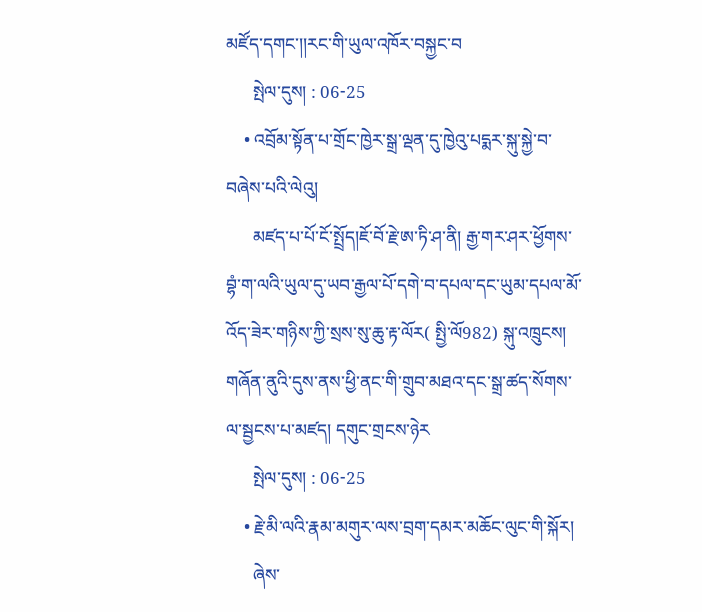མཛོད་དགང་།།རང་གི་ཡུལ་འཁོར་བསྐྱང་བ
      སྤེལ་དུས། : 06-25
    • འབྲོམ་སྟོན་པ་གྲོང་ཁྱེར་སྒྲ་ལྡན་དུ་ཁྱེའུ་པདྨར་སྐུ་སྐྱེ་བ་བཞེས་པའི་ལེའུ།
      མཛད་པ་པོ་ངོ་སྤྲོད།ཇོ་བོ་རྗེ་ཨ་ཏི་ཤ་ནི། རྒྱ་གར་ཤར་ཕྱོགས་བྷཾ་ག་ལའི་ཡུལ་དུ་ཡབ་རྒྱལ་པོ་དགེ་བ་དཔལ་དང་ཡུམ་དཔལ་མོ་འོད་ཟེར་གཉིས་ཀྱི་སྲས་སུ་ཆུ་རྟ་ལོར( སྤྱི་ལོ982) སྐུ་འཁྲུངས། གཞོན་ནུའི་དུས་ནས་ཕྱི་ནང་གི་གྲུབ་མཐའ་དང་སྒྲ་ཚད་སོགས་ལ་སྦྱངས་པ་མཛད། དགུང་གྲངས་ཉེར
      སྤེལ་དུས། : 06-25
    • རྗེ་མི་ལའི་རྣམ་མགུར་ལས་བྲག་དམར་མཆོང་ལུང་གི་སྐོར།
      ཞེས་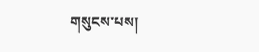གསུངས་པས།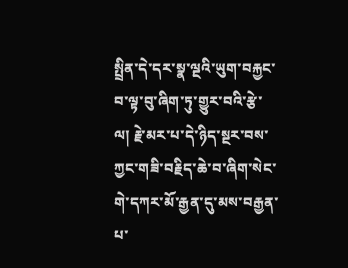སྤྲིན་དེ་དར་སྣ་ལྔའི་ཡུག་བརྐྱང་བ་ལྟ་བུ་ཞིག་ཏུ་གྱུར་བའི་རྩེ་ལ། རྗེ་མར་པ་དེ་ཉིད་སྔར་བས་ཀྱང་གཟི་བརྗིད་ཆེ་བ་ཞིག་སེང་གེ་དཀར་མོ་རྒྱན་དུ་མས་བརྒྱན་པ་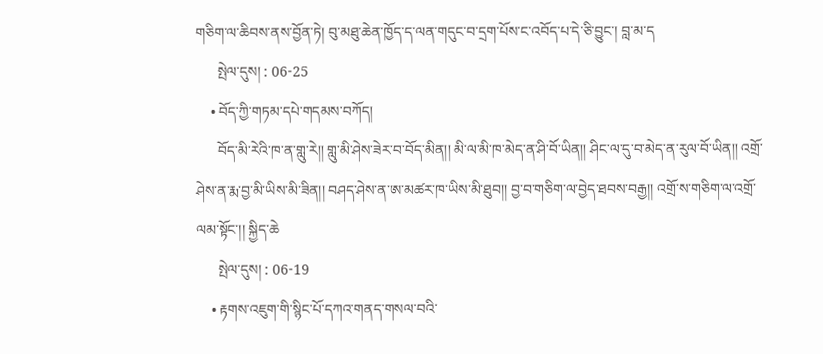གཅིག་ལ་ཆིབས་ནས་བྱོན་ཏེ། བུ་མཐུ་ཆེན་ཁྱོད་ད་ལན་གདུང་བ་དྲག་པོས་ང་འབོད་པ་དེ་ཅི་བྱུང་། བླ་མ་ད
      སྤེལ་དུས། : 06-25
    • བོད་ཀྱི་གཏམ་དཔེ་གདམས་བཀོད།
      བོད་མི་རེའི་ཁ་ན་གླུ་རེ།། གླུ་མི་ཤེས་ཟེར་བ་བོད་མིན།། མི་ལ་མི་ཁ་མེད་ན་ཤི་བོ་ཡིན།། ཤིང་ལ་དུ་བ་མེད་ན་རུལ་བོ་ཡིན།། འགྲོ་ཤེས་ན་རྨ་བྱ་མི་ཡིས་མི་ཟིན།། བཤད་ཤེས་ན་ཨ་མཚར་ཁ་ཡིས་མི་ཐུབ།། བྱ་བ་གཅིག་ལ་བྱེད་ཐབས་བརྒྱ།། འགྲོ་ས་གཅིག་ལ་འགྲོ་ལམ་སྟོང་།། སྐྱིད་ཆེ
      སྤེལ་དུས། : 06-19
    • རྟགས་འཇུག་གི་སྙིང་པོ་དཀའ་གནད་གསལ་བའི་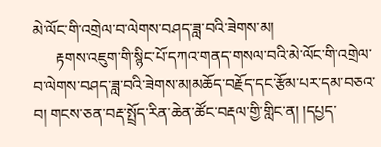མེ་ལོང་གི་འགྲེལ་བ་ལེགས་བཤད་ཟླ་བའི་ཟེགས་མ།
      རྟགས་འཇུག་གི་སྙིང་པོ་དཀའ་གནད་གསལ་བའི་མེ་ལོང་གི་འགྲེལ་བ་ལེགས་བཤད་ཟླ་བའི་ཟེགས་མ།མཆོད་བརྗོད་དང་རྩོམ་པར་དམ་བཅའ་བ། གངས་ཅན་བརྡ་སྤྲོད་རིན་ཆེན་ཚོང་བརྡལ་གྱི་གླིང་ན། །དཔྱད་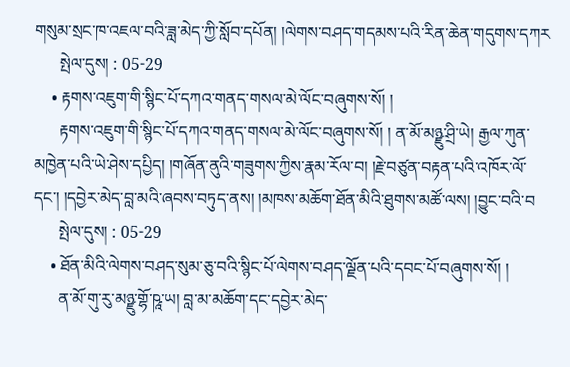གསུམ་སྲང་ཁ་འཇལ་བའི་ཟླ་མེད་ཀྱི་སློབ་དཔོན། །ལེགས་བཤད་གདམས་པའི་རིན་ཆེན་གདུགས་དཀར
      སྤེལ་དུས། : 05-29
    • རྟགས་འཇུག་གི་སྙིང་པོ་དཀའ་གནད་གསལ་མེ་ལོང་བཞུགས་སོ། །
      རྟགས་འཇུག་གི་སྙིང་པོ་དཀའ་གནད་གསལ་མེ་ལོང་བཞུགས་སོ། ། ན་མོ་མཉྫུ་ཤྲི་ཡེ། རྒྱལ་ཀུན་མཁྱེན་པའི་ཡེ་ཤེས་དཔྱིད། །གཞོན་ནུའི་གཟུགས་ཀྱིས་རྣམ་རོལ་བ། །རྗེ་བཙུན་བརྟན་པའི་འཁོར་ལོ་དང་། །དབྱེར་མེད་བླ་མའི་ཞབས་བཏུད་ནས། །མཁས་མཆོག་ཐོན་མིའི་ཐུགས་མཚོ་ལས། །བྱུང་བའི་བ
      སྤེལ་དུས། : 05-29
    • ཐོན་མིའི་ལེགས་བཤད་སུམ་ཅུ་བའི་སྙིང་པོ་ལེགས་བཤད་ལྗོན་པའི་དབང་པོ་བཞུགས་སོ། །
      ན་མོ་གུ་རུ་མཉྫུ་གྷོ་ཥཱ་ཡ། བླ་མ་མཆོག་དང་དབྱེར་མེད་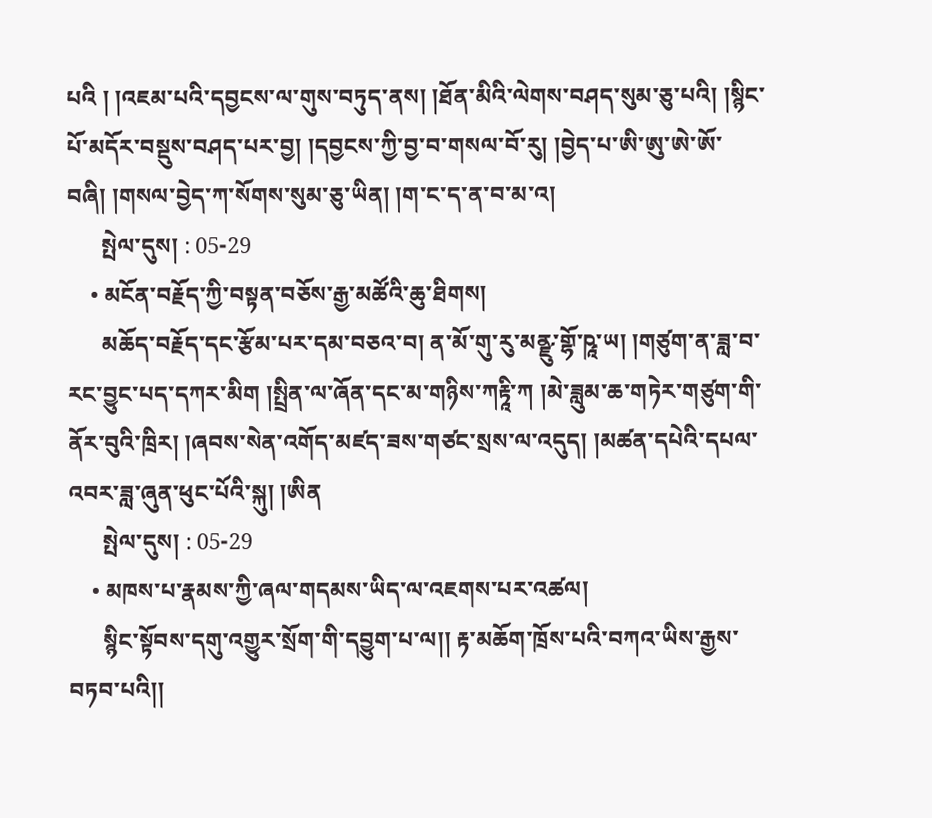པའི ། །འཇམ་པའི་དབྱངས་ལ་གུས་བཏུད་ནས། །ཐོན་མིའི་ལེགས་བཤད་སུམ་ཅུ་པའི། །སྙིང་པོ་མདོར་བསྡུས་བཤད་པར་བྱ། །དབྱངས་ཀྱི་བྱ་བ་གསལ་བོ་རུ། །བྱེད་པ་ཨི་ཨུ་ཨེ་ཨོ་བཞི། །གསལ་བྱེད་ཀ་སོགས་སུམ་ཅུ་ཡིན། །ག་ང་ད་ན་བ་མ་འ།
      སྤེལ་དུས། : 05-29
    • མངོན་བརྗོད་ཀྱི་བསྟན་བཅོས་རྒྱ་མཚོའི་ཆུ་ཐིགས།
      མཆོད་བརྗོད་དང་རྩོམ་པར་དམ་བཅའ་བ། ན་མོ་གུ་རུ་མནྫུ་གྷོ་ཥཱ་ཡ། །གཙུག་ན་ཟླ་བ་རང་བྱུང་པད་དཀར་མིག །སྤྲིན་ལ་ཞོན་དང་མ་གཉིས་ཀརྟཱི་ཀ །མེ་ཟླུམ་ཆ་གཏེར་གཙུག་གི་ནོར་བུའི་ཁྲིར། །ཞབས་སེན་འགོད་མཛད་ཟས་གཙང་སྲས་ལ་འདུད། །མཚན་དཔེའི་དཔལ་འབར་ཟླ་ཞུན་ཕུང་པོའི་སྐུ། །ཨིན
      སྤེལ་དུས། : 05-29
    • མཁས་པ་རྣམས་ཀྱི་ཞལ་གདམས་ཡིད་ལ་འཇགས་པར་འཚལ།
      སྙིང་སྟོབས་དགུ་འགྱུར་སྲོག་གི་དབྱུག་པ་ལ།། རྟ་མཆོག་ཁྲོས་པའི་བཀའ་ཡིས་རྒྱས་བཏབ་པའི།།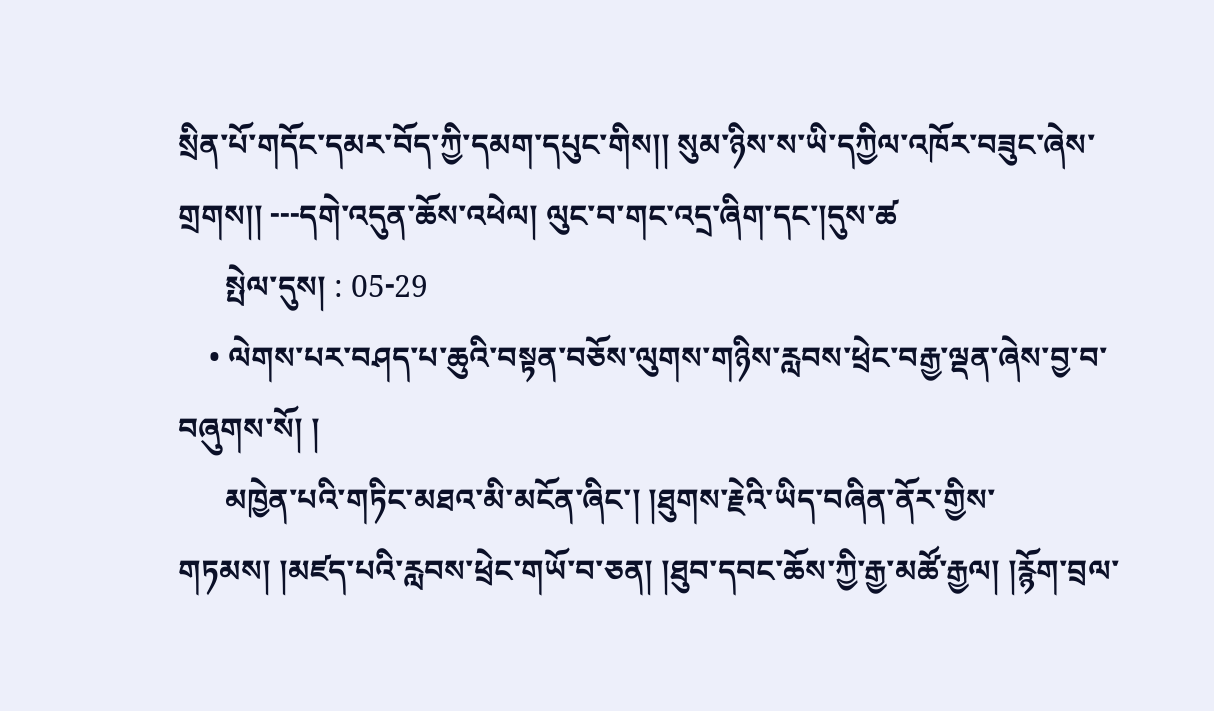སྲིན་པོ་གདོང་དམར་བོད་ཀྱི་དམག་དཔུང་གིས།། སུམ་ཉིས་ས་ཡི་དཀྱིལ་འཁོར་བཟུང་ཞེས་གྲགས།། ---དགེ་འདུན་ཆོས་འཕེལ། ལུང་བ་གང་འདྲ་ཞིག་དང་།དུས་ཚ
      སྤེལ་དུས། : 05-29
    • ལེགས་པར་བཤད་པ་ཆུའི་བསྟན་བཅོས་ལུགས་གཉིས་རླབས་ཕྲེང་བརྒྱ་ལྡན་ཞེས་བྱ་བ་བཞུགས་སོ། །
      མཁྱེན་པའི་གཏིང་མཐའ་མི་མངོན་ཞིང་། །ཐུགས་རྗེའི་ཡིད་བཞིན་ནོར་གྱིས་གཏམས། །མཛད་པའི་རླབས་ཕྲེང་གཡོ་བ་ཅན། །ཐུབ་དབང་ཆོས་ཀྱི་རྒྱ་མཚོ་རྒྱལ། །རྙོག་བྲལ་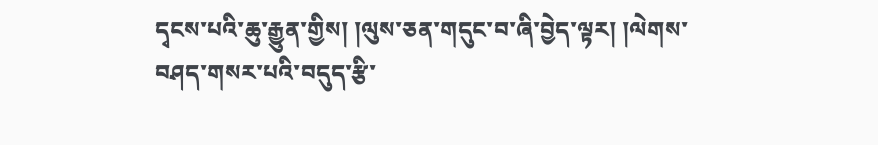དྭངས་པའི་ཆུ་རྒྱུན་གྱིས། །ལུས་ཅན་གདུང་བ་ཞི་བྱེད་ལྟར། །ལེགས་བཤད་གསར་པའི་བདུད་རྩི་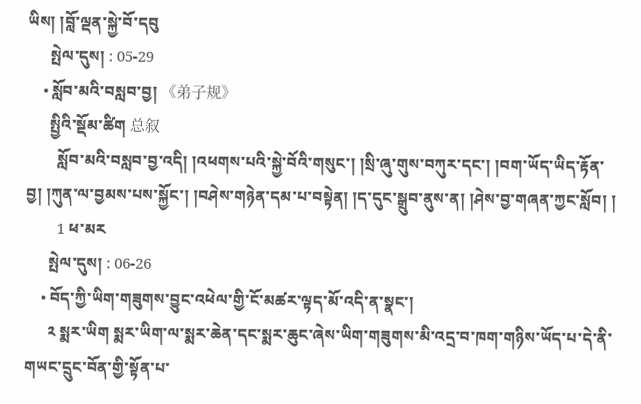ཡིས། །བློ་ལྡན་སྐྱེ་བོ་དབུ
      སྤེལ་དུས། : 05-29
    • སློབ་མའི་བསླབ་བྱ། 《弟子规》
      སྤྱིའི་སྡོམ་ཚིག 总叙
        སློབ་མའི་བསླབ་བྱ་འདི། །འཕགས་པའི་སྐྱེ་བོའི་གསུང་། །སྲི་ཞུ་གུས་བཀུར་དང་། །བག་ཡོད་ཡིད་རྟོན་བྱ། །ཀུན་ལ་བྱམས་པས་སྐྱོང་། །བཤེས་གཉེན་དམ་པ་བསྟེན། །ད་དུང་སྒྲུབ་ནུས་ན། །ཤེས་བྱ་གཞན་ཀྱང་སློབ། །
        1 ཕ་མར
      སྤེལ་དུས། : 06-26
    • བོད་ཀྱི་ཡིག་གཟུགས་བྱུང་འཕེལ་གྱི་ངོ་མཚར་ལྟད་མོ་འདི་ན་སྣང་།
      ༢ སྨར་ཡིག སྨར་ཡིག་ལ་སྨར་ཆེན་དང་སྨར་ཆུང་ཞེས་ཡིག་གཟུགས་མི་འདྲ་བ་ཁག་གཉིས་ཡོད་པ་དེ་ནི་གཡང་དྲུང་བོན་གྱི་སྟོན་པ་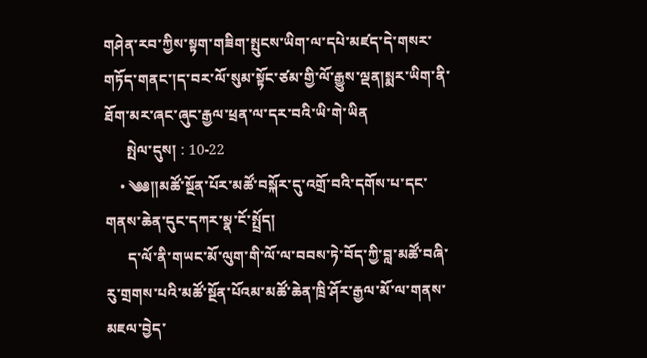གཤེན་རབ་ཀྱིས་སྟག་གཟིག་སྤུངས་ཡིག་ལ་དཔེ་མཛད་དེ་གསར་གཏོད་གནང་།ད་བར་ལོ་སུམ་སྟོང་ཙམ་གྱི་ལོ་རྒྱུས་ལྡན།སྨར་ཡིག་ནི་ཐོག་མར་ཞང་ཞུང་རྒྱལ་ཕྲན་ལ་དར་བའི་ཡི་གེ་ཡིན
      སྤེལ་དུས། : 10-22
    • ༄༅།།མཚོ་སྔོན་པོར་མཚོ་བསྐོར་དུ་འགྲོ་བའི་དགོས་པ་དང་གནས་ཆེན་དུང་དཀར་སྣ་ངོ་སྤྲོད།
      ད་ལོ་ནི་གཡང་མོ་ལུག་གི་ལོ་ལ་བབས་ཏེ་བོད་ཀྱི་བླ་མཚོ་བཞི་རུ་གྲགས་པའི་མཚོ་སྔོན་པོའམ་མཚོ་ཆེན་ཁྲི་ཤོར་རྒྱལ་མོ་ལ་གནས་མཇལ་བྱེད་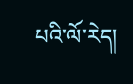པའི་ལོ་རེད།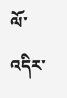ལོ་འདིར་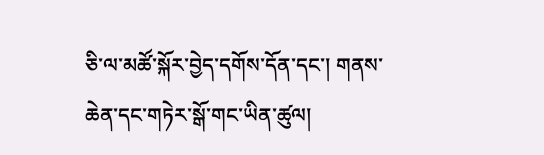ཅི་ལ་མཚོ་སྐོར་བྱེད་དགོས་དོན་དང་། གནས་ཆེན་དང་གཏེར་སྒོ་གང་ཡིན་ཚུལ།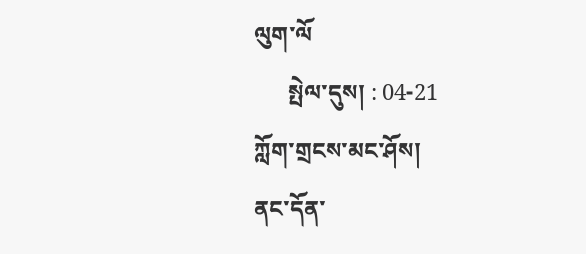ལུག་ལོ
      སྤེལ་དུས། : 04-21
ཀློག་གྲངས་མང་ཤོས།
ནང་དོན་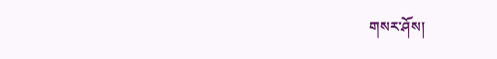གསར་ཤོས།